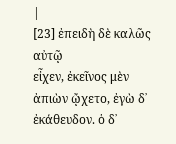|
[23] ἐπειδὴ δὲ καλῶς αὐτῷ
εἶχεν, ἐκεῖνος μὲν ἀπιὼν ᾤχετο, ἐγὼ δ᾿ ἐκάθευδον. ὁ δ᾿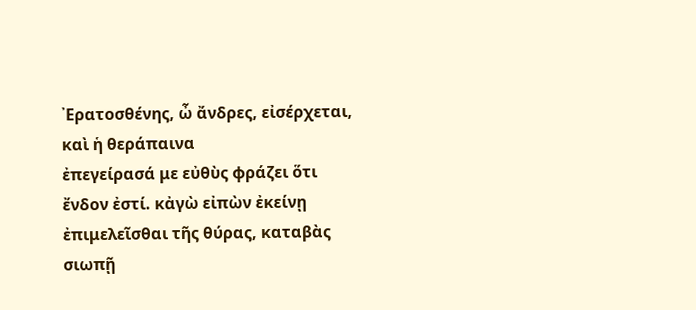᾿Ερατοσθένης, ὦ ἄνδρες, εἰσέρχεται, καὶ ἡ θεράπαινα
ἐπεγείρασά με εὐθὺς φράζει ὅτι ἔνδον ἐστί. κἀγὼ εἰπὼν ἐκείνῃ
ἐπιμελεῖσθαι τῆς θύρας, καταβὰς σιωπῇ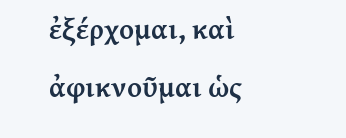ἐξέρχομαι, καὶ
ἀφικνοῦμαι ὡς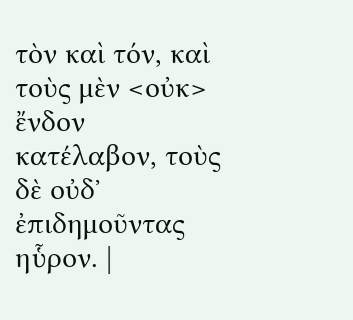τὸν καὶ τόν, καὶ τοὺς μὲν <οὐκ> ἔνδον
κατέλαβον, τοὺς δὲ οὐδ᾿ ἐπιδημοῦντας ηὗρον. |